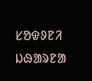ᱥᱚᱫᱽᱱᱤ ᱡᱷᱟᱨᱱᱟ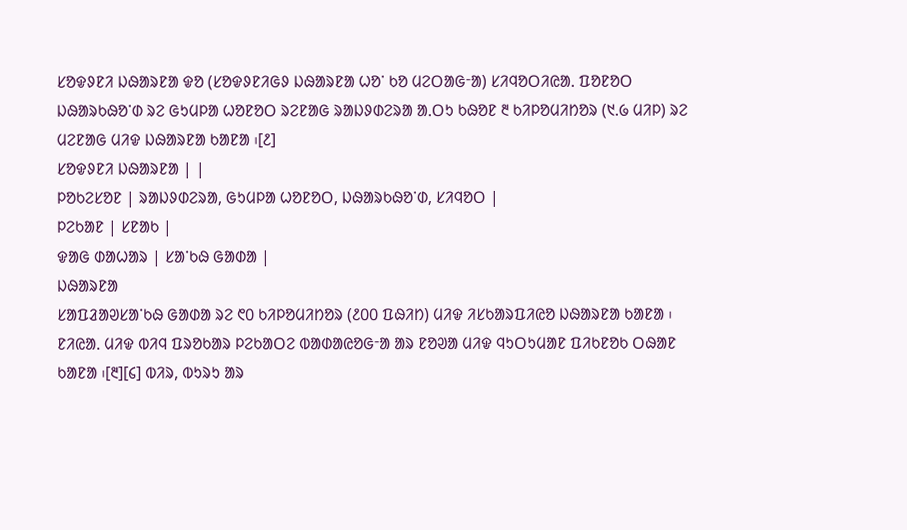ᱥᱚᱫᱽᱱᱤ ᱡᱷᱟᱨᱱᱟ ᱫᱚ (ᱥᱚᱫᱽᱱᱤᱜᱽ ᱡᱷᱟᱨᱱᱟ ᱦᱚᱸ ᱠᱚ ᱢᱮᱛᱟᱜᱼᱟ) ᱥᱤᱧᱚᱛᱤᱭᱟᱹ ᱯᱚᱱᱚᱛ ᱡᱷᱟᱨᱠᱷᱚᱸᱰ ᱨᱮ ᱜᱩᱢᱞᱟ ᱦᱚᱱᱚᱛ ᱨᱮᱱᱟᱜ ᱨᱟᱡᱽᱰᱮᱨᱟ ᱟᱹᱛᱩ ᱠᱷᱚᱱ ᱓ ᱠᱤᱞᱚᱢᱤᱴᱚᱨ (᱑.᱙ ᱢᱤᱞ) ᱨᱮ ᱢᱮᱱᱟᱜ ᱢᱤᱫ ᱡᱷᱟᱨᱱᱟ ᱠᱟᱱᱟ ᱾[᱒]
ᱥᱚᱫᱽᱱᱤ ᱡᱷᱟᱨᱱᱟ | |
ᱞᱚᱠᱮᱥᱚᱱ | ᱨᱟᱡᱽᱰᱮᱨᱟ, ᱜᱩᱢᱞᱟ ᱦᱚᱱᱚᱛ, ᱡᱷᱟᱨᱠᱷᱚᱸᱰ, ᱥᱤᱧᱚᱛ |
ᱞᱮᱠᱟᱱ | ᱥᱱᱟᱠ |
ᱫᱟᱜ ᱰᱟᱦᱟᱨ | ᱥᱟᱸᱠᱷ ᱜᱟᱰᱟ |
ᱡᱷᱟᱨᱱᱟ
ᱥᱟᱯᱲᱟᱣᱥᱟᱸᱠᱷ ᱜᱟᱰᱟ ᱨᱮ ᱖᱐ ᱠᱤᱞᱚᱢᱤᱴᱚᱨ (᱒᱐᱐ ᱯᱷᱤᱴ) ᱢᱤᱫ ᱤᱥᱠᱟᱨᱯᱤᱭᱚ ᱡᱷᱟᱨᱱᱟ ᱠᱟᱱᱟ ᱾ ᱱᱤᱭᱟᱹ ᱢᱤᱫ ᱵᱤᱧ ᱯᱨᱚᱠᱟᱨ ᱞᱮᱠᱟᱛᱮ ᱵᱟᱰᱟᱭᱚᱜᱼᱟ ᱟᱨ ᱱᱚᱣᱟ ᱢᱤᱫ ᱧᱩᱛᱩᱢᱟᱱ ᱯᱤᱠᱱᱚᱠ ᱛᱷᱟᱱ ᱠᱟᱱᱟ ᱾[᱓][᱔] ᱵᱤᱨ, ᱵᱩᱨᱩ ᱟᱨ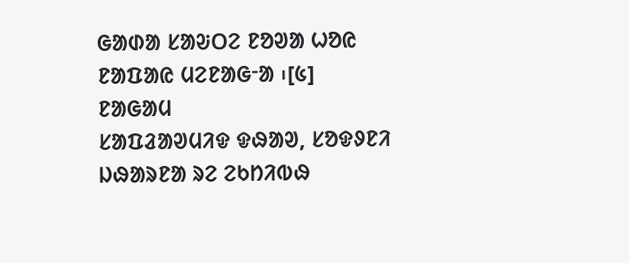ᱜᱟᱰᱟ ᱥᱟᱶᱛᱮ ᱱᱚᱣᱟ ᱦᱚᱭ ᱱᱟᱯᱟᱭ ᱢᱮᱱᱟᱜᱼᱟ ᱾[᱕]
ᱱᱟᱜᱟᱢ
ᱥᱟᱯᱲᱟᱣᱢᱤᱫ ᱫᱷᱟᱣ, ᱥᱚᱫᱽᱱᱤ ᱡᱷᱟᱨᱱᱟ ᱨᱮ ᱮᱠᱴᱤᱵᱷ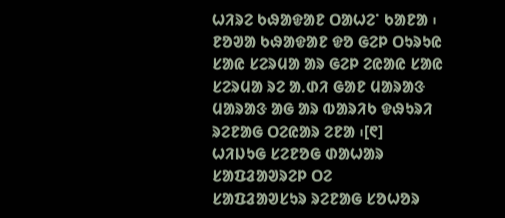ᱦᱤᱨᱮ ᱠᱷᱟᱫᱟᱱ ᱛᱟᱦᱮᱸ ᱠᱟᱱᱟ ᱾ ᱱᱚᱣᱟ ᱠᱷᱟᱫᱟᱱ ᱫᱚ ᱜᱮᱞ ᱛᱩᱨᱩᱭ ᱥᱟᱭ ᱥᱮᱨᱢᱟ ᱟᱨ ᱜᱮᱞ ᱮᱭᱟᱭ ᱥᱟᱭ ᱥᱮᱨᱢᱟ ᱨᱮ ᱟᱹᱰᱤ ᱜᱟᱱ ᱢᱟᱨᱟᱝ ᱢᱟᱨᱟᱝ ᱟᱜ ᱟᱨ ᱵᱟᱨᱤᱠ ᱫᱷᱩᱨᱤ ᱨᱮᱱᱟᱜ ᱛᱮᱭᱟᱨ ᱮᱱᱟ ᱾[᱖]
ᱦᱤᱡᱩᱜ ᱥᱮᱱᱚᱜ ᱰᱟᱦᱟᱨ
ᱥᱟᱯᱲᱟᱣᱨᱮᱞ ᱛᱮ
ᱥᱟᱯᱲᱟᱣᱥᱩᱨ ᱨᱮᱱᱟᱜ ᱥᱚᱦᱚᱨ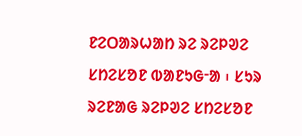ᱱᱮᱛᱟᱨᱦᱟᱴ ᱨᱮ ᱨᱮᱞᱣᱮ ᱥᱴᱮᱥᱚᱱ ᱵᱟᱱᱩᱜᱼᱟ ᱾ ᱥᱩᱨ ᱨᱮᱱᱟᱜ ᱨᱮᱞᱣᱮ ᱥᱴᱮᱥᱚᱱ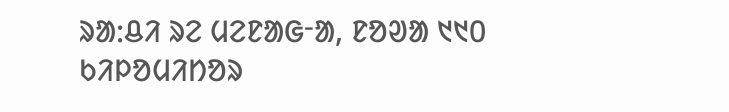ᱨᱟᱺᱪᱤ ᱨᱮ ᱢᱮᱱᱟᱜᱼᱟ, ᱱᱚᱣᱟ ᱑᱑᱐ ᱠᱤᱞᱚᱢᱤᱴᱚᱨ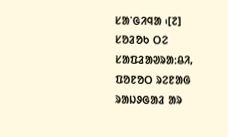ᱥᱟᱸᱜᱤᱧᱟ ᱾[᱗]
ᱥᱚᱲᱚᱠ ᱛᱮ
ᱥᱟᱯᱲᱟᱣᱨᱟᱺᱪᱤ, ᱯᱚᱱᱚᱛ ᱨᱮᱱᱟᱜ ᱨᱟᱡᱽᱜᱟᱲ ᱟᱨ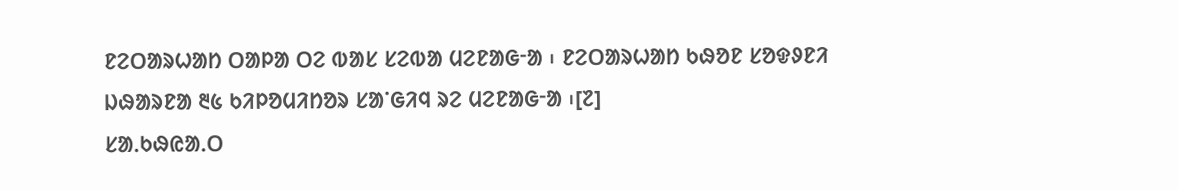ᱱᱮᱛᱟᱨᱦᱟᱴ ᱛᱟᱞᱟ ᱛᱮ ᱵᱟᱥ ᱥᱮᱵᱟ ᱢᱮᱱᱟᱜᱼᱟ ᱾ ᱱᱮᱛᱟᱨᱦᱟᱴ ᱠᱷᱚᱱ ᱥᱚᱫᱽᱱᱤ ᱡᱷᱟᱨᱱᱟ ᱓᱕ ᱠᱤᱞᱚᱢᱤᱴᱚᱨ ᱥᱟᱸᱜᱤᱧ ᱨᱮ ᱢᱮᱱᱟᱜᱼᱟ ᱾[᱗]
ᱥᱟᱹᱠᱷᱭᱟᱹᱛ